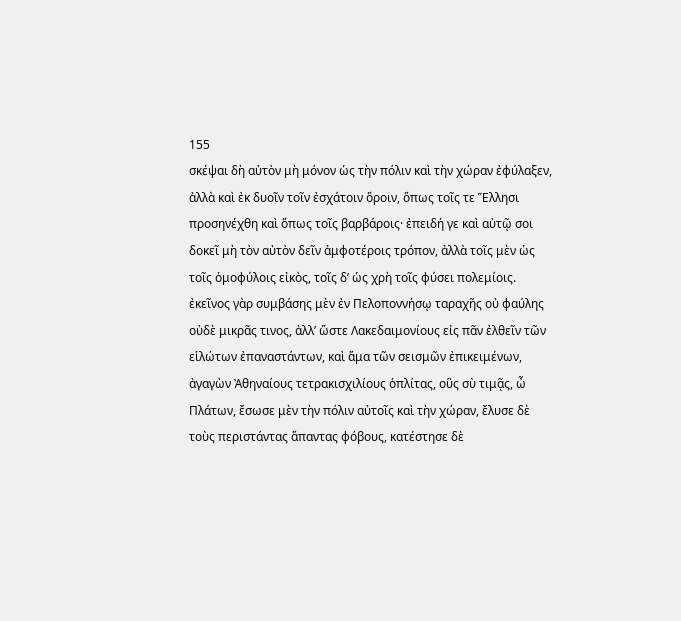155
σκέψαι δὴ αὐτὸν μὴ μόνον ὡς τὴν πόλιν καὶ τὴν χώραν ἐφύλαξεν, ἀλλὰ καὶ ἐκ δυοῖν τοῖν ἐσχάτοιν ὅροιν, ὅπως τοῖς τε Ἕλλησι προσηνέχθη καὶ ὅπως τοῖς βαρβάροις· ἐπειδή γε καὶ αὐτῷ σοι δοκεῖ μὴ τὸν αὐτὸν δεῖν ἀμφοτέροις τρόπον, ἀλλὰ τοῖς μὲν ὡς τοῖς ὁμοφύλοις εἰκὸς, τοῖς δʼ ὡς χρὴ τοῖς φύσει πολεμίοις. ἐκεῖνος γὰρ συμβάσης μὲν ἐν Πελοποννήσῳ ταραχῆς οὐ φαύλης οὐδὲ μικρᾶς τινος, ἀλλʼ ὥστε Λακεδαιμονίους εἰς πᾶν ἐλθεῖν τῶν εἱλώτων ἐπαναστάντων, καὶ ἅμα τῶν σεισμῶν ἐπικειμένων, ἀγαγὼν Ἀθηναίους τετρακισχιλίους ὁπλίτας, οὓς σὺ τιμᾷς, ὦ Πλάτων, ἔσωσε μὲν τὴν πόλιν αὐτοῖς καὶ τὴν χώραν, ἔλυσε δὲ τοὺς περιστάντας ἅπαντας φόβους, κατέστησε δὲ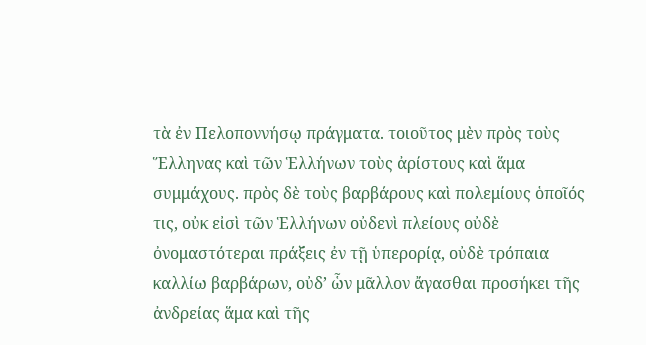τὰ ἐν Πελοποννήσῳ πράγματα. τοιοῦτος μὲν πρὸς τοὺς Ἕλληνας καὶ τῶν Ἑλλήνων τοὺς ἀρίστους καὶ ἅμα συμμάχους. πρὸς δὲ τοὺς βαρβάρους καὶ πολεμίους ὁποῖός τις, οὐκ εἰσὶ τῶν Ἑλλήνων οὐδενὶ πλείους οὐδὲ ὀνομαστότεραι πράξεις ἐν τῇ ὑπερορίᾳ, οὐδὲ τρόπαια καλλίω βαρβάρων, οὐδʼ ὧν μᾶλλον ἄγασθαι προσήκει τῆς ἀνδρείας ἅμα καὶ τῆς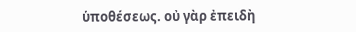ὑποθέσεως. οὐ γὰρ ἐπειδὴ